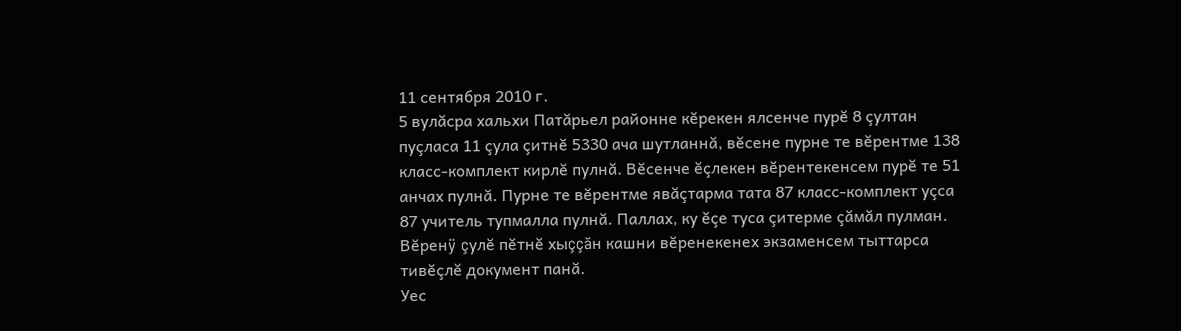11 сентября 2010 г.
5 вулăсра хальхи Патăрьел районне кĕрекен ялсенче пурĕ 8 çултан пуçласа 11 çула çитнĕ 5330 ача шутланнă, вĕсене пурне те вĕрентме 138 класс-комплект кирлĕ пулнă. Вĕсенче ĕçлекен вĕрентекенсем пурĕ те 51 анчах пулнă. Пурне те вĕрентме явăçтарма тата 87 класс-комплект уçса 87 учитель тупмалла пулнă. Паллах, ку ĕçе туса çитерме çăмăл пулман.
Вĕренÿ çулĕ пĕтнĕ хыççăн кашни вĕренекенех экзаменсем тыттарса тивĕçлĕ документ панă.
Уес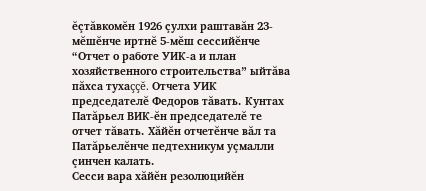ĕçтăвкомĕн 1926 çулхи раштавăн 23-мĕшĕнче иртнĕ 5-мĕш сессийĕнче “Отчет о работе УИК-а и план хозяйственного строительства” ыйтăва пăхса тухаççĕ. Отчета УИК председателĕ Федоров тăвать. Кунтах Патăрьел ВИК-ĕн председателĕ те отчет тăвать. Хăйĕн отчетĕнче вăл та Патăрьелĕнче педтехникум уçмалли çинчен калать.
Сесси вара хăйĕн резолюцийĕн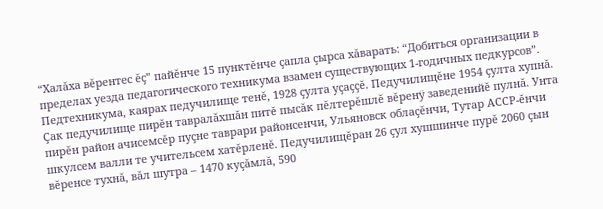“Халăха вĕрентес ĕç” пайĕнче 15 пунктĕнче çапла çырса хăварать: “Добиться организации в пределах уезда педагогического техникума взамен существующих 1-годичных педкурсов”.
Педтехникума, каярах педучилище тенĕ, 1928 çулта уçаççĕ. Педучилищĕне 1954 çулта хупнă. Çак педучилище пирĕн тавралăхшăн питĕ пысăк пĕлтерĕшлĕ вĕренÿ заведенийĕ пулнă. Унта пирĕн район ачисемсĕр пуçне таврари районсенчи, Ульяновск облаçĕнчи, Тутар АССР-ĕнчи шкулсем валли те учительсем хатĕрленĕ. Педучилищĕран 26 çул хушшинче пурĕ 2060 çын вĕренсе тухнă, вăл шутра – 1470 куçăмлă, 590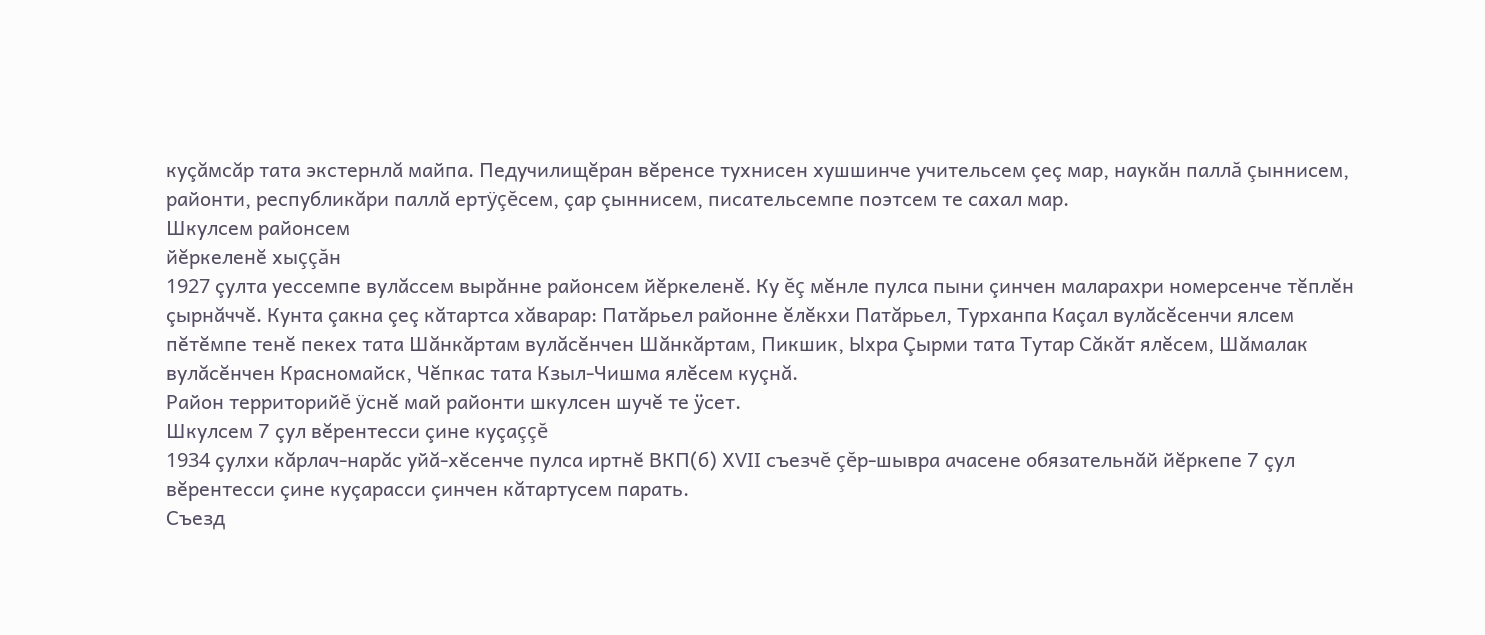куçăмсăр тата экстернлă майпа. Педучилищĕран вĕренсе тухнисен хушшинче учительсем çеç мар, наукăн паллă çыннисем, районти, республикăри паллă ертÿçĕсем, çар çыннисем, писательсемпе поэтсем те сахал мар.
Шкулсем районсем
йĕркеленĕ хыççăн
1927 çулта уессемпе вулăссем вырăнне районсем йĕркеленĕ. Ку ĕç мĕнле пулса пыни çинчен маларахри номерсенче тĕплĕн çырнăччĕ. Кунта çакна çеç кăтартса хăварар: Патăрьел районне ĕлĕкхи Патăрьел, Турханпа Каçал вулăсĕсенчи ялсем пĕтĕмпе тенĕ пекех тата Шăнкăртам вулăсĕнчен Шăнкăртам, Пикшик, Ыхра Çырми тата Тутар Сăкăт ялĕсем, Шăмалак вулăсĕнчен Красномайск, Чĕпкас тата Кзыл-Чишма ялĕсем куçнă.
Район территорийĕ ÿснĕ май районти шкулсен шучĕ те ÿсет.
Шкулсем 7 çул вĕрентесси çине куçаççĕ
1934 çулхи кăрлач-нарăс уйă-хĕсенче пулса иртнĕ ВКП(б) ХVII съезчĕ çĕр-шывра ачасене обязательнăй йĕркепе 7 çул вĕрентесси çине куçарасси çинчен кăтартусем парать.
Съезд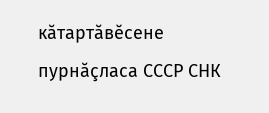кăтартăвĕсене пурнăçласа СССР СНК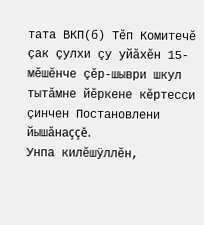тата ВКП(б) Тĕп Комитечĕ çак çулхи çу уйăхĕн 15-мĕшĕнче çĕр-шыври шкул тытăмне йĕркене кĕртесси çинчен Постановлени йышăнаççĕ.
Унпа килĕшÿллĕн,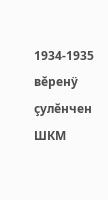1934-1935 вĕренÿ çулĕнчен ШКМ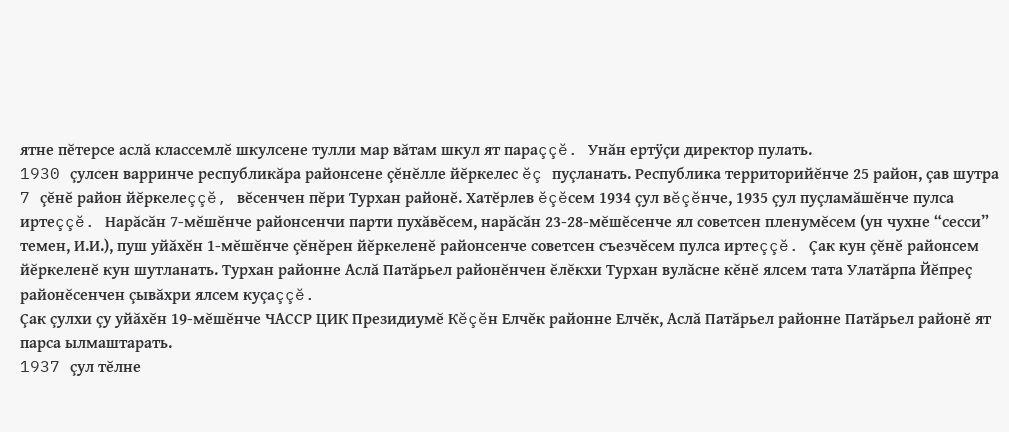ятне пĕтерсе аслă классемлĕ шкулсене тулли мар вăтам шкул ят параççĕ. Унăн ертÿçи директор пулать.
1930 çулсен варринче республикăра районсене çĕнĕлле йĕркелес ĕç пуçланать. Республика территорийĕнче 25 район, çав шутра 7 çĕнĕ район йĕркелеççĕ, вĕсенчен пĕри Турхан районĕ. Хатĕрлев ĕçĕсем 1934 çул вĕçĕнче, 1935 çул пуçламăшĕнче пулса иртеççĕ. Нарăсăн 7-мĕшĕнче районсенчи парти пухăвĕсем, нарăсăн 23-28-мĕшĕсенче ял советсен пленумĕсем (ун чухне “сесси” темен, И.И.), пуш уйăхĕн 1-мĕшĕнче çĕнĕрен йĕркеленĕ районсенче советсен съезчĕсем пулса иртеççĕ. Çак кун çĕнĕ районсем йĕркеленĕ кун шутланать. Турхан районне Аслă Патăрьел районĕнчен ĕлĕкхи Турхан вулăсне кĕнĕ ялсем тата Улатăрпа Йĕпреç районĕсенчен çывăхри ялсем куçаççĕ.
Çак çулхи çу уйăхĕн 19-мĕшĕнче ЧАССР ЦИК Президиумĕ Кĕçĕн Елчĕк районне Елчĕк, Аслă Патăрьел районне Патăрьел районĕ ят парса ылмаштарать.
1937 çул тĕлне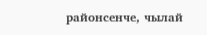районсенче, чылай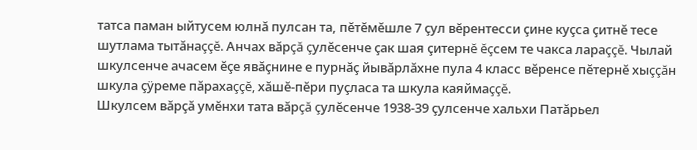татса паман ыйтусем юлнă пулсан та, пĕтĕмĕшле 7 çул вĕрентесси çине куçса çитнĕ тесе шутлама тытăнаççĕ. Анчах вăрçă çулĕсенче çак шая çитернĕ ĕçсем те чакса лараççĕ. Чылай шкулсенче ачасем ĕçе явăçнине е пурнăç йывăрлăхне пула 4 класс вĕренсе пĕтернĕ хыççăн шкула çÿреме пăрахаççĕ, хăшĕ-пĕри пуçласа та шкула каяймаççĕ.
Шкулсем вăрçă умĕнхи тата вăрçă çулĕсенче 1938-39 çулсенче хальхи Патăрьел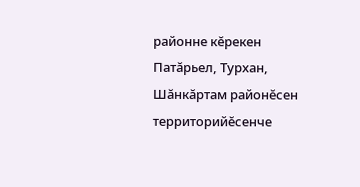районне кĕрекен Патăрьел, Турхан, Шăнкăртам районĕсен территорийĕсенче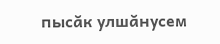пысăк улшăнусем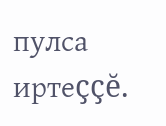пулса иртеççĕ.